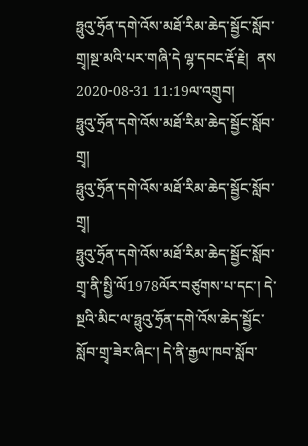ཧྥུའུ་ཧྲོན་དགེ་འོས་མཐོ་རིམ་ཆེད་སྦྱོང་སློབ་གྲྭ།སྔ་མའི་པར་གཞི་དེ ལྷ་དབང་རྡོ་རྗེ།  ནས 2020-08-31 11:19ལ་འགྲུབ།
ཧྥུའུ་ཧྲོན་དགེ་འོས་མཐོ་རིམ་ཆེད་སྦྱོང་སློབ་གྲྭ།
ཧྥུའུ་ཧྲོན་དགེ་འོས་མཐོ་རིམ་ཆེད་སྦྱོང་སློབ་གྲྭ།
ཧྥུའུ་ཧྲོན་དགེ་འོས་མཐོ་རིམ་ཆེད་སྦྱོང་སློབ་གྲྭ་ནི་སྤྱི་ལོ1978ལོར་བཙུགས་པ་དང་། དེ་སྔའི་མིང་ལ་ཧྥུའུ་ཧྲོན་དགེ་འོས་ཆེད་སྦྱོང་སློབ་གྲྭ་ཟེར་ཞིང་། དེ་ནི་རྒྱལ་ཁབ་སློབ་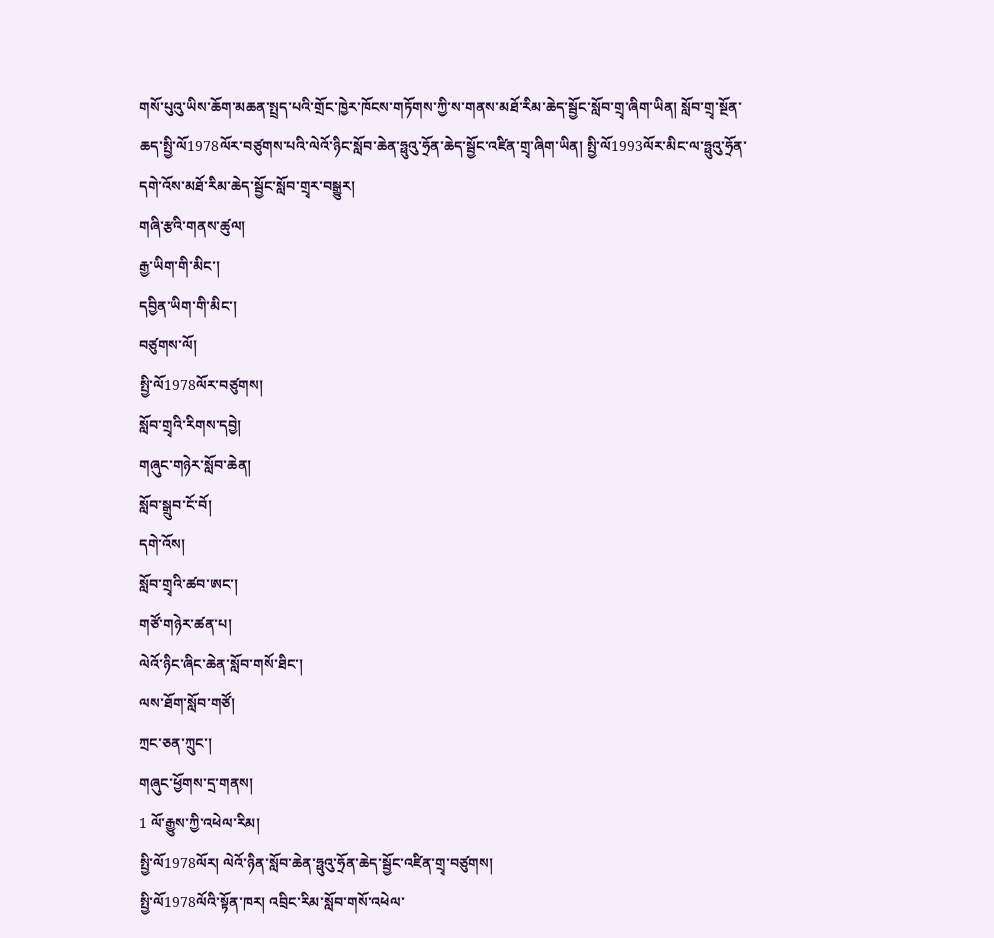གསོ་པུའུ་ཡིས་ཆོག་མཆན་སྤྲད་པའི་གྲོང་ཁྱེར་ཁོངས་གཏོགས་ཀྱི་ས་གནས་མཐོ་རིམ་ཆེད་སྦྱོང་སློབ་གྲྭ་ཞིག་ཡིན། སློབ་གྲྭ་སྔོན་ཆད་སྤྱི་ལོ1978ལོར་བཙུགས་པའི་ལེའོ་ཉིང་སློབ་ཆེན་ཧྥུའུ་ཧྲོན་ཆེད་སྦྱོང་འཛིན་གྲྭ་ཞིག་ཡིན། སྤྱི་ལོ1993ལོར་མིང་ལ་ཧྥུའུ་ཧྲོན་དགེ་འོས་མཐོ་རིམ་ཆེད་སྦྱོང་སློབ་གྲྭར་བསྒྱུར།
གཞི་རྩའི་གནས་ཚུལ།
རྒྱ་ཡིག་གི་མིང་།
དབྱིན་ཡིག་གི་མིང་།
བཙུགས་ལོ།
སྤྱི་ལོ1978ལོར་བཙུགས།
སློབ་གྲྭའི་རིགས་དབྱེ།
གཞུང་གཉེར་སློབ་ཆེན།
སློབ་སྒྲུབ་ངོ་བོ།
དགེ་འོས།
སློབ་གྲྭའི་ཚབ་ཨང་།
གཙོ་གཉེར་ཚན་པ།
ལེའོ་ཉིང་ཞིང་ཆེན་སློབ་གསོ་ཐིང་།
ལས་ཐོག་སློབ་གཙོ།
ཀྲང་ཅན་ཀྲུང་།
གཞུང་ཕྱོགས་དྲ་གནས།
1 ལོ་རྒྱུས་ཀྱི་འཕེལ་རིམ།
སྤྱི་ལོ1978ལོར། ལེའོ་ཉིན་སློབ་ཆེན་ཧྥུའུ་ཧྲོན་ཆེད་སྦྱོང་འཛིན་གྲྭ་བཙུགས།
སྤྱི་ལོ1978ལོའི་སྟོན་ཁར། འབྲིང་རིམ་སློབ་གསོ་འཕེལ་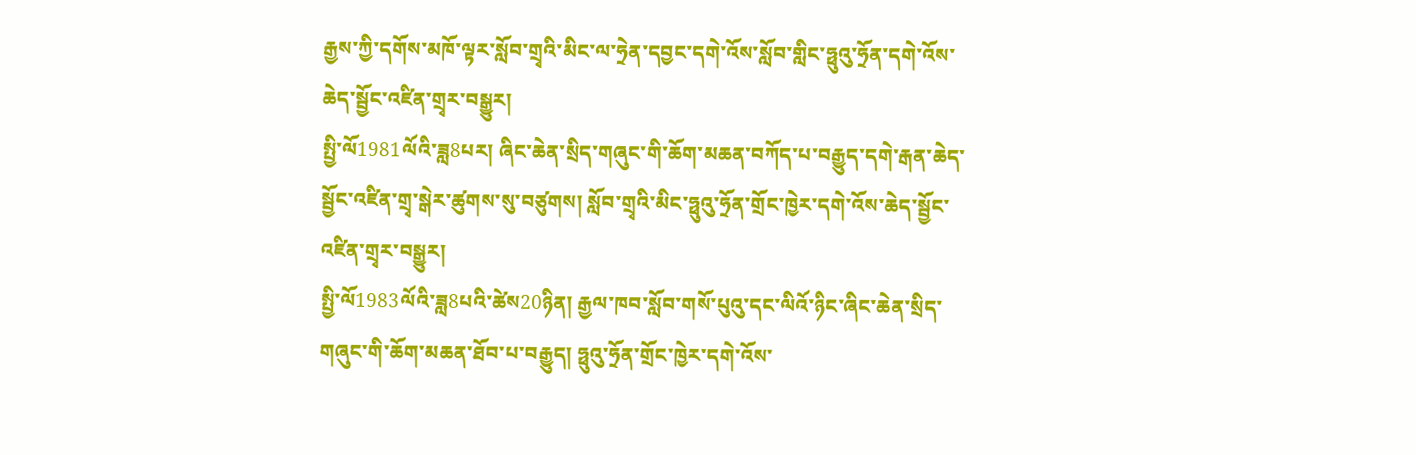རྒྱས་ཀྱི་དགོས་མཁོ་ལྟར་སློབ་གྲྭའི་མིང་ལ་ཧྲེན་དབྱང་དགེ་འོས་སློབ་གླིང་ཧྥུའུ་ཧྲོན་དགེ་འོས་ཆེད་སྦྱོང་འཛིན་གྲྭར་བསྒྱུར།
སྤྱི་ལོ1981ལོའི་ཟླ8པར། ཞིང་ཆེན་སྲིད་གཞུང་གི་ཆོག་མཆན་བཀོད་པ་བརྒྱུད་དགེ་རྒན་ཆེད་སྦྱོང་འཛིན་གྲྭ་སྒེར་ཚུགས་སུ་བཙུགས། སློབ་གྲྭའི་མིང་ཧྥུའུ་ཧྲོན་གྲོང་ཁྱེར་དགེ་འོས་ཆེད་སྦྱོང་འཛིན་གྲྭར་བསྒྱུར།
སྤྱི་ལོ1983ལོའི་ཟླ8པའི་ཚེས20ཉིན། རྒྱལ་ཁབ་སློབ་གསོ་པུའུ་དང་ལིའོ་ཉིང་ཞིང་ཆེན་སྲིད་གཞུང་གི་ཆོག་མཆན་ཐོབ་པ་བརྒྱུད། ཧྥུའུ་ཧྲོན་གྲོང་ཁྱེར་དགེ་འོས་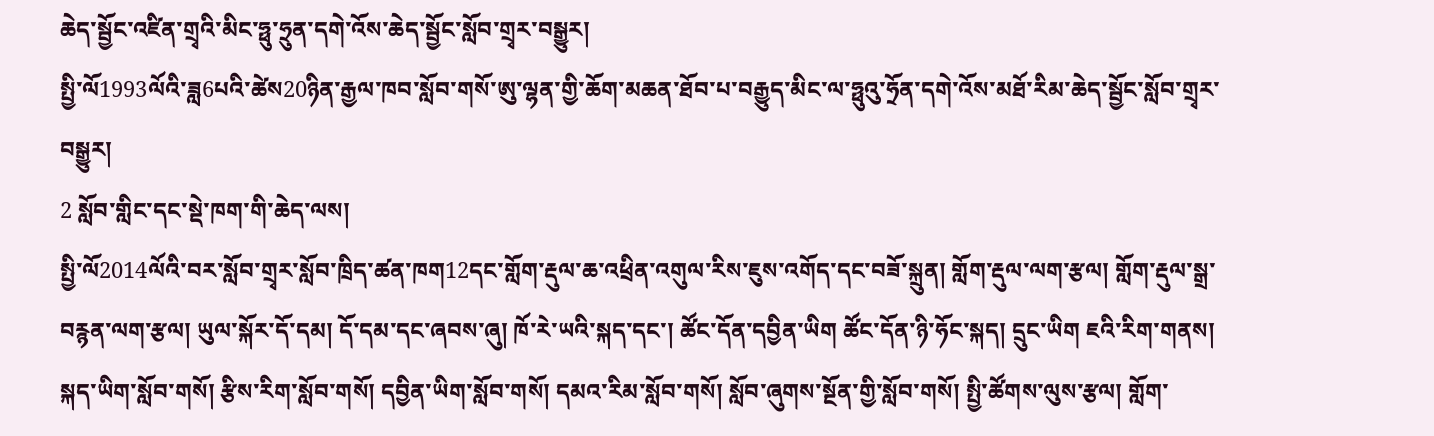ཆེད་སྦྱོང་འཛིན་གྲྭའི་མིང་ཧྥུ་ཧྲུན་དགེ་འོས་ཆེད་སྦྱོང་སློབ་གྲྭར་བསྒྱུར།
སྤྱི་ལོ1993ལོའི་ཟླ6པའི་ཚེས20ཉིན་རྒྱལ་ཁབ་སློབ་གསོ་ཨུ་ལྷན་གྱི་ཆོག་མཆན་ཐོབ་པ་བརྒྱུད་མིང་ལ་ཧྥུའུ་ཧྲོན་དགེ་འོས་མཐོ་རིམ་ཆེད་སྦྱོང་སློབ་གྲྭར་བསྒྱུར།
2 སློབ་གླིང་དང་སྡེ་ཁག་གི་ཆེད་ལས།
སྤྱི་ལོ2014ལོའི་བར་སློབ་གྲྭར་སློབ་ཁྲིད་ཚན་ཁག12དང་གློག་རྡུལ་ཆ་འཕྲིན་འགུལ་རིས་ཇུས་འགོད་དང་བཟོ་སྐྲུན། གློག་རྡུལ་ལག་རྩལ། གློག་རྡུལ་སྒྲ་བརྙན་ལག་རྩལ། ཡུལ་སྐོར་དོ་དམ། དོ་དམ་དང་ཞབས་ཞུ། ཁོ་རེ་ཡའི་སྐད་དང་། ཚོང་དོན་དབྱིན་ཡིག ཚོང་དོན་ཉི་ཧོང་སྐད། དྲུང་ཡིག ཇའི་རིག་གནས། སྐད་ཡིག་སློབ་གསོ། རྩིས་རིག་སློབ་གསོ། དབྱིན་ཡིག་སློབ་གསོ། དམའ་རིམ་སློབ་གསོ། སློབ་ཞུགས་སྔོན་གྱི་སློབ་གསོ། སྤྱི་ཚོགས་ལུས་རྩལ། གློག་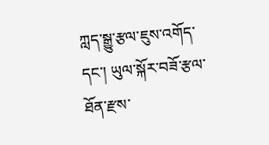ཀླད་སྒྱུ་རྩལ་ཇུས་འགོད་དང་། ཡུལ་སྐོར་བཟོ་རྩལ་ཐོན་རྫས་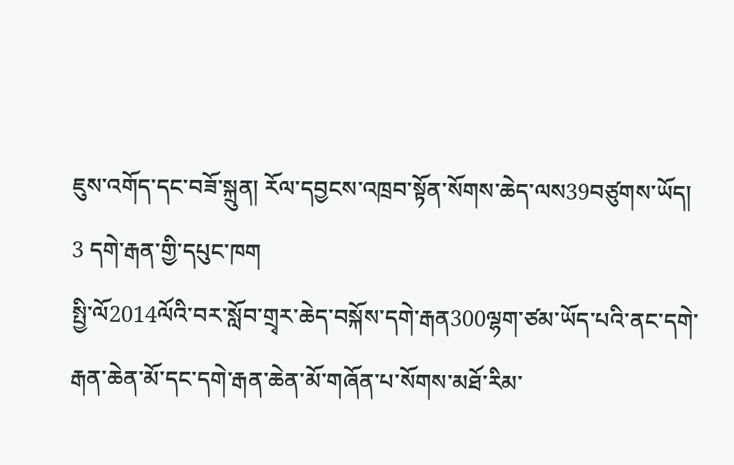ཇུས་འགོད་དང་བཟོ་སྐྲུན། རོལ་དབྱངས་འཁྲབ་སྟོན་སོགས་ཆེད་ལས39བཙུགས་ཡོད།
3 དགེ་རྒན་གྱི་དཔུང་ཁག
སྤྱི་ལོ2014ལོའི་བར་སློབ་གྲྭར་ཆེད་བསྐོས་དགེ་རྒན300ལྷག་ཙམ་ཡོད་པའི་ནང་དགེ་རྒན་ཆེན་མོ་དང་དགེ་རྒན་ཆེན་མོ་གཞོན་པ་སོགས་མཐོ་རིམ་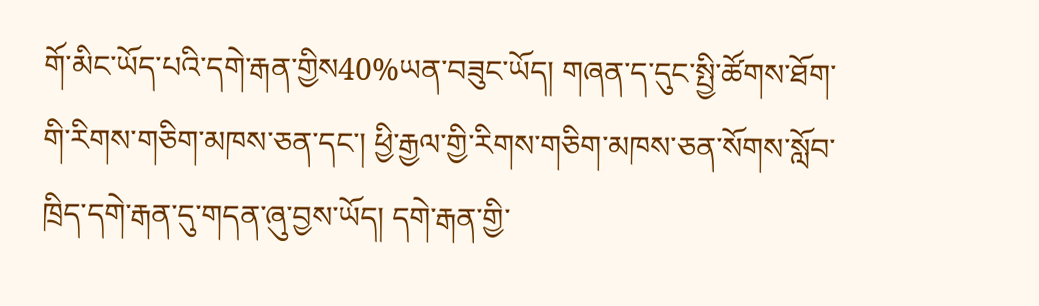གོ་མིང་ཡོད་པའི་དགེ་རྒན་གྱིས40%ཡན་བཟུང་ཡོད། གཞན་ད་དུང་སྤྱི་ཚོགས་ཐོག་གི་རིགས་གཅིག་མཁས་ཅན་དང་། ཕྱི་རྒྱལ་གྱི་རིགས་གཅིག་མཁས་ཅན་སོགས་སློབ་ཁྲིད་དགེ་རྒན་དུ་གདན་ཞུ་བྱས་ཡོད། དགེ་རྒན་གྱི་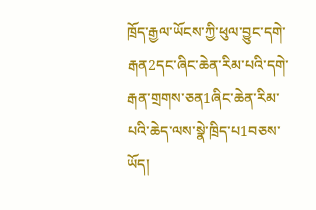ཁྲོད་རྒྱལ་ཡོངས་ཀྱི་ཕུལ་བྱུང་དགེ་རྒན2དང་ཞིང་ཆེན་རིམ་པའི་དགེ་རྒན་གྲགས་ཅན1ཞིང་ཆེན་རིམ་པའི་ཆེད་ལས་སྣེ་ཁྲིད་པ1བཅས་ཡོད།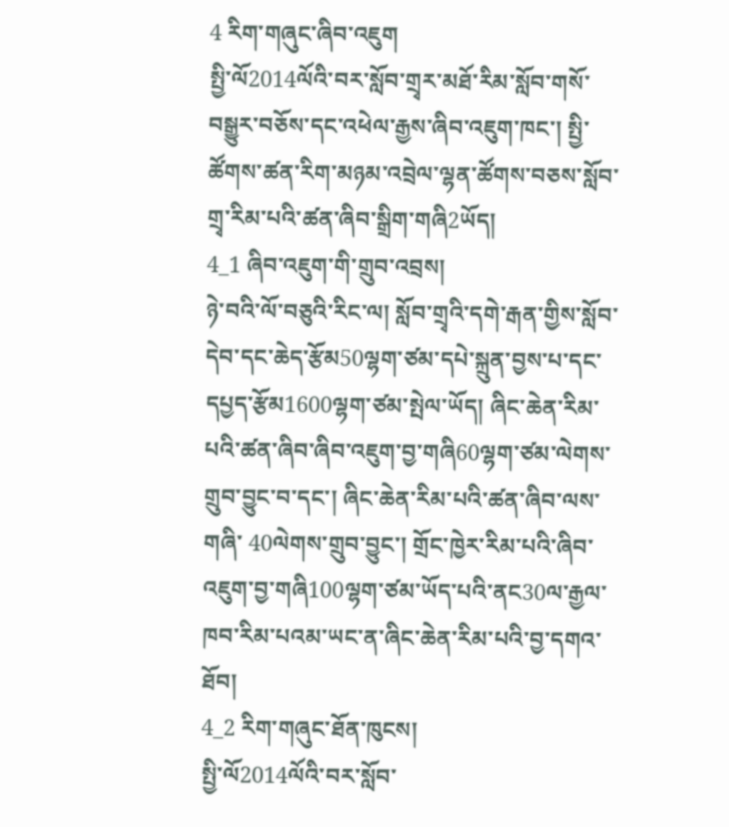4 རིག་གཞུང་ཞིབ་འཇུག
སྤྱི་ལོ2014ལོའི་བར་སློབ་གྲྭར་མཐོ་རིམ་སློབ་གསོ་བསྒྱུར་བཅོས་དང་འཕེལ་རྒྱས་ཞིབ་འཇུག་ཁང་། སྤྱི་ཚོགས་ཚན་རིག་མཉམ་འབྲེལ་ལྷན་ཚོགས་བཅས་སློབ་གྲྭ་རིམ་པའི་ཚན་ཞིབ་སྒྲིག་གཞི2ཡོད།
4_1 ཞིབ་འཇུག་གི་གྲུབ་འབྲས།
ཉེ་བའི་ལོ་བཅུའི་རིང་ལ། སློབ་གྲྭའི་དགེ་རྒན་གྱིས་སློབ་དེབ་དང་ཆེད་རྩོམ50ལྷག་ཙམ་དཔེ་སྐྲུན་བྱས་པ་དང་དཔྱད་རྩོམ1600ལྷག་ཙམ་སྤེལ་ཡོད། ཞིང་ཆེན་རིམ་པའི་ཚན་ཞིབ་ཞིབ་འཇུག་བྱ་གཞི60ལྷག་ཙམ་ལེགས་གྲུབ་བྱུང་བ་དང་། ཞིང་ཆེན་རིམ་པའི་ཚན་ཞིབ་ལས་གཞི་ 40ལེགས་གྲུབ་བྱུང་། གྲོང་ཁྱེར་རིམ་པའི་ཞིབ་འཇུག་བྱ་གཞི100ལྷག་ཙམ་ཡོད་པའི་ནང30ལ་རྒྱལ་ཁབ་རིམ་པའམ་ཡང་ན་ཞིང་ཆེན་རིམ་པའི་བྱ་དགའ་ཐོབ།
4_2 རིག་གཞུང་ཐོན་ཁུངས།
སྤྱི་ལོ2014ལོའི་བར་སློབ་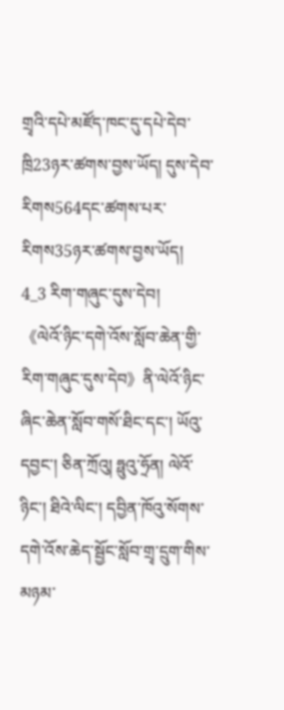གྲྭའི་དཔེ་མཛོད་ཁང་དུ་དཔེ་དེབ་ཁྲི23ཉར་ཚགས་བྱས་ཡོད། དུས་དེབ་རིགས564དང་ཚགས་པར་རིགས35ཉར་ཚགས་བྱས་ཡོད།
4_3 རིག་གཞུང་དུས་དེབ།
《ལེའོ་ཉིང་དགེ་འོས་སློབ་ཆེན་གྱི་རིག་གཞུང་དུས་དེབ》ནི་ལེའོ་ཉིང་ཞིང་ཆེན་སློབ་གསོ་ཐིང་དང་། ཡོའུ་དབྱང་། ཅིན་ཀྲོའུ། ཧྥུའུ་ཧྲོན། ལེའོ་ཉིང་། ཐིའེ་ལིང་། དབྱིན་ཁོའུ་སོགས་དགེ་འོས་ཆེད་སྦྱོང་སློབ་གྲྭ་དྲུག་གིས་མཉམ་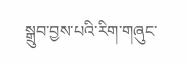སྒྲུབ་བྱས་པའི་རིག་གཞུང་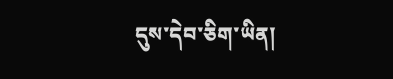དུས་དེབ་ཅིག་ཡིན།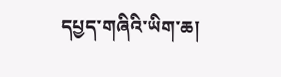དཔྱད་གཞིའི་ཡིག་ཆ།